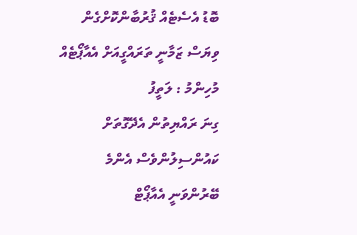ބޮޑު އެސެޓެއް ޤުރުބާންކޮށްގެން ވިޔަސް ޒަމާނީ ތަރައްގީއަށް އެއާޕޯޓެއް މުހިންމު : ލަތީފު
ގިނަ ރައްޔިތުން އެދޭގޮތަށް ކައުންސިލުންވެސް އެންމެ ބޭރުންވަނީ އެއާޕޯޓް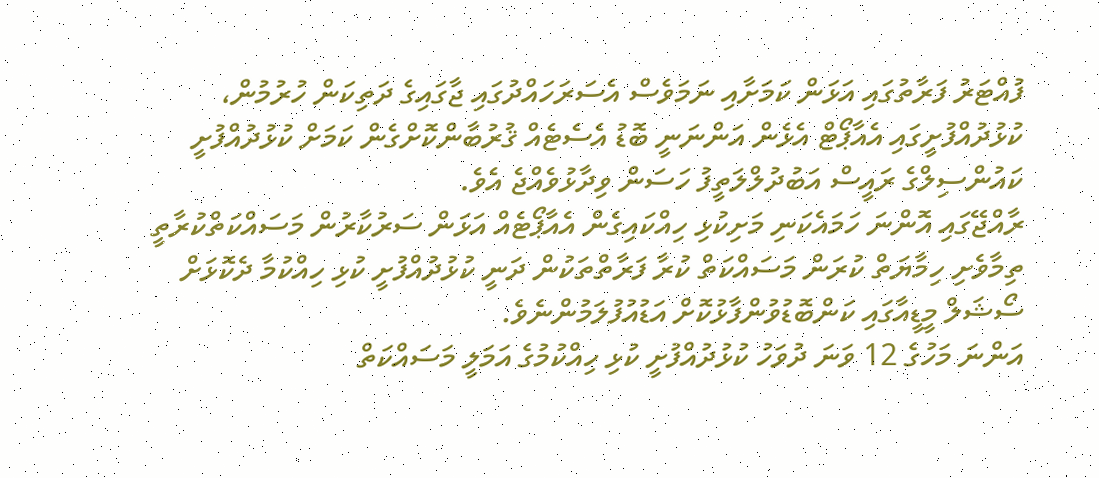ފުއްޓަރު ފަރާތުގައި އަޅަން ކަމަށާއި ނަމަވެސް އެސަރަހައްދުގައި ޖާގައިގެ ދަތިކަން ހުރުމުން، ކުޅުދުއްފުށީގައި އެއާޕޯޓް އެޅެން އަންނަނީ ބޮޑު އެސެޓެއް ޤުރުބާންކޮށްގެން ކަމަށް ކުޅުދުއްފުށީ ކައުންސިލްގެ ރައީސް އަބުދުލްލަތީފު ހަސަން ވިދާޅުވެއްޖެ އެވެ.
ރާއްޖޭގައި އޮންނަ ހަމައެކަނި މަށިކުޅި ހިއްކައިގެން އެއާޕޯޓެއް އަޅަން ސަރުކާރުން މަސައްކަތްކުރާތީ ތިމާވެށި ހިމާޔަތް ކުރަން މަސައްކަތް ކުރާ ފަރާތްތަކުން ދަނީ ކުޅުދުއްފުށީ ކުޅި ހިއްކުމާ ދެކޮޅަށް ސޯޝަލް މީޑީއާގައި ކަންބޮޑުވުންފާޅުކޮށް އަޑުއުފުލަމުންނެވެ.
އަންނަ މަހުގެ 12 ވަނަ ދުވަހު ކުޅުދުއްފުށީ ކުޅި ހިއްކުމުގެ އަމަލީ މަސައްކަތް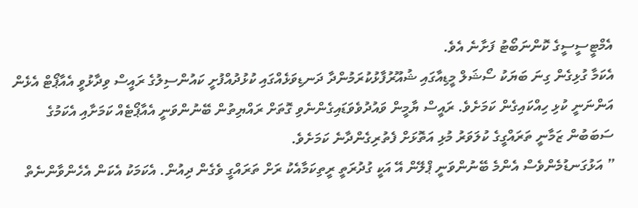އެމްޓީސީސީގެ ކޮންނަބޯޓު ފަށާނެ އެވެ.
އެކަމާ ގުޅިގެން ގިނަ ބަޔަކު ސޯޝަލް މީޑިއާގައި ޝުއޫރުފާޅުކުރަމުންދާ ދަނޑިވަޅެއްގައި ކުޅުދުއްފުށީ ކައުންސިލުގެ ރައީސް ވިދާޅުވީ އެއާޕޯޓް އެޅެން އަންނަނީ ކުޅި ހިއްކައިގެން ކަމަށެވެ. ރައީސް ޔާމީން ވައުދުވެވަޑައިގެންނެވި ގޮތަށް ރައްޔިތުން ބޭނުންވަނީ އެއާޕޯޓެއް ކަމަށާއި އެކަމުގެ ސަބަބުން ޒަމާނީ ތަރައްގީގެ ކުލަވަރު މުޅި އަތޮޅަށް ފެތުރިގެންދާނެ ކަމަށެވެ.
” އަޅުގަނޑުމެންވެސް އެންމެ ބޭނުންވަނީ ޕްލޭން އޭ އަކީ ގުދުރަތީ ރީތިކަމާއެކު ރަށް ތަރައްގީ ވެގެން ދިއުން. އެކަމަކު އެކަން އެހެންވާންނެތް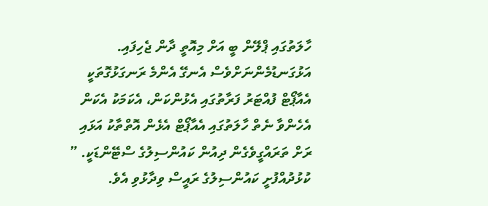ހާލަތުގައި ޕްލޭން ބީ އަށް މިއޮތީ ދާން ޖެހިފައި. އަޅުގަނޑުމެންނަށްވެސް އެނގޭ އެންމެ ރަނގަޅުގޮތަކީ އެއާޕޯޓް ފުއްޓަރު ފަރާތުގައި އެޅުންކަން، އެކަމަކު އެކަން އެހެންވާ ނެތް ހާލަތުގައި އެއާޕޯޓް އެޅެން އޮތްތާކު އަޅައި ރަށް ތަރައްގީވެގެން ދިއުން ކައުންސިލުގެ ސްޓޭންޑަކީ. ” ކުޅުދުއްފުށީ ކައުންސިލުގެ ރައީސް ވިދާޅުވި އެވެ.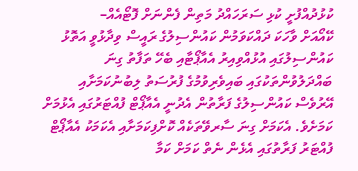ކުޅުދުއްފުށީ ކުޅި ސަރަހައްދު މަތިން ފެންނަށް ފޮޓޯއެއް–
ކޭއޯއަށް ވާހަކަ ދައްކަވަމުން ކައުންސިލުގެ ރައީސް ވިދާޅުވީ އަތޮޅު ކައުންސިލުގައި އުޅުއްވިއިރު އެއާޕޯޓާއި ބެހޭ ތަފާތު ގިނަ ބައްދަލުވުންތަކުގައި ބައިވެރިވުމުގެ ފުރުސަތު ލިބުނުކަމަށާއި އޭރުވެސް ކައުންސިލުގެ ފަރާތުން އެދުނީ އެއާޕޯޓް ފުއްޓަރުގައި އެޅުމަށް ކަމަށެވެ. އެކަމަށް ގިނަ ސާރވޭތަކެއް ކޮށްފިކަމަށާއި އެކަމަކު އެއާޕޯޓް ފުއްޓަރު ފަރާތުގައި އެޅެން ނެތް ކަމަށް ކަމާ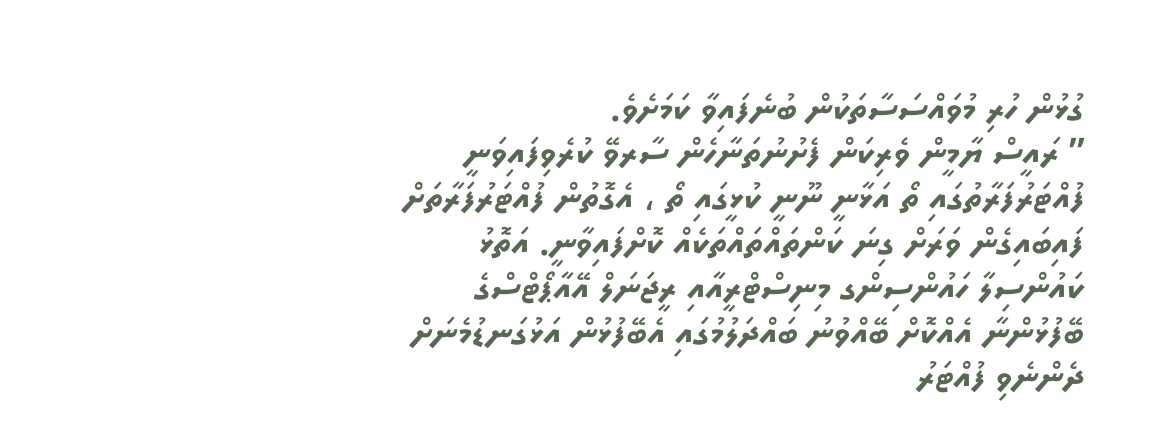ގުޅުން ހުރި މުވައްސަސާތަކުން ބުނެފައިވާ ކަމަށެވެ.
” ރައީސް ޔާމީން ވެރިކަން ފެށުނުތަނާހެން ސާރވޭ ކުރެވިފައިވަނީ ފުއްޓަރުފަރާތުގައި ތޯ އަޅާނީ ނޫނީ ކުޅީގައި ތޯ ، އެގޮތުން ފުއްޓަރުފަރާތަށް ފައިބައިގެން ވަރަށް ގިނަ ކަންތައްތައްތަކެއް ކޮށްފައިވާނީ. އަތޮޅު ކައުންސިލާ ހައުންސިންގ މިނިސްޓްރީއާއި ރީޖަނަލް އޭއާޕޯޓްސްގެ ބޭފުޅުންނާ އެއްކޮށް ބޭއްވުނު ބައްދަލުމުގައި އެބޭފުޅުން އަޅުގަނޑުމެނަށް ދެންނެވި ފުއްޓަރު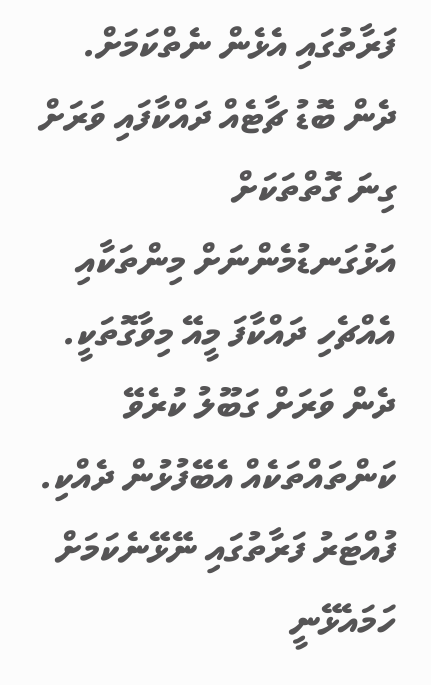ފަރާތުގައި އެޅެން ނެތްކަމަށް. ދެން ބޮޑު ޗާޓެއް ދައްކާފައި ވަރަށް ގިނަ ގޮތްތަކަށް އަޅުގަނޑުމެންނަށް މިންތަކާއި އެއްޗެހި ދައްކާފަ މީއޭ މިވާގޮތަކީ. ދެން ވަރަށް ގަބޫލު ކުރެވޭ ކަންތައްތަކެއް އެބޭފުޅުން ދެއްކި. ފުއްޓަރު ފަރާތުގައި ނޭޅޭނެކަމަށް ހަމައެޅޭނީ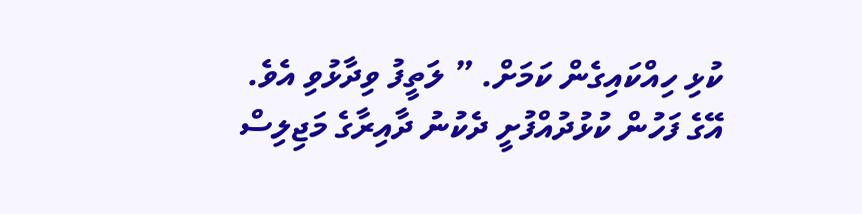ކުޅި ހިއްކައިގެން ކަމަށް. ” ލަތީފު ވިދާޅުވި އެވެ.
އޭގެ ފަހުން ކުޅުދުއްފުށީ ދެކުނު ދާއިރާގެ މަޖިލިސް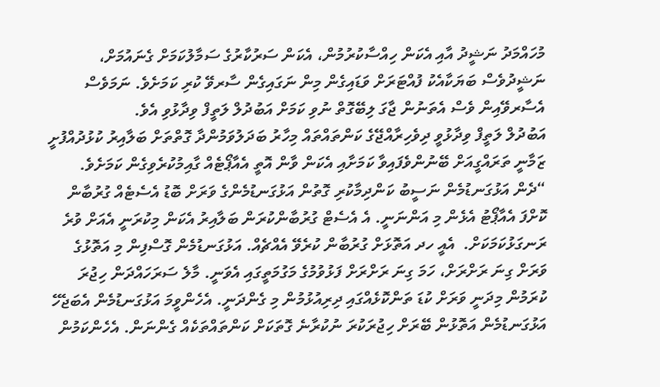މުހައްމަދު ނަޝީދު އާއި އެކަން ހިއްސާކުރުމުން، އެކަން ސަރުކާރުގެ ސަމާލުކަމަށް ގެނައުމަށް، ނަޝީދުވެސް ބަޔަކާއެކު ފުއްޓަރަށް ވަޑައިގެން މިން ނަގައިގެން ސާރވޭ ކުރި ކަމަށެވެ. ނަމަވެސް އެސާރވޭއިން ވެސް އެތަނުން ޖާގަ ލިބޭގޮތް ނުވި ކަމަށް އަބުދުލް ލަތީފް ވިދާޅުވި އެވެ.
އަބުދުލް ލަތީފް ވިދާޅުވީ ދިވެހިރާއްޖޭގެ ކަންތައްތައް މިހާރު ބަދަލުވަމުންދާ ގޮތްތަށް ބަލާއިރު ކުޅުދުއްފުށީ ޒަމާނީ ތަރައްގީއަށް ބޭނުންވެފައިވާ ކަމަށާއި އެކަން ވާން އޮތީ އެއާޕޯޓެއް ގާއިމުކުރެވިގެން ކަމަށެވެ.
“ދެން އަޅުގަނޑުމެން ނަސީބު ކަންދިމާކުރި ގޮތުން އަޅުގަނޑުމެންގެ ވަރަށް ބޮޑު އެސެޓެއް ގުރުބާން ކޮށްފަ އެއާޕޯޓު އެޅެން މި އަންނަނީ. އެ އެސެޓް ގުރުބާންކުރަން ބަލާއިރު އެކަން މިކުރަނީ އެއަށް ވުރެ ރަނގަޅުކަމަކަށް.  އެއީ ހދ އަތޮޅަށް ގުރުބާން ކުރެވޭ އެއްޗެއް. އަޅުގަނޑުމެން ގޮސްފިން މި އަތޮޅުގެ ވަރަށް ގިނަ ރަށްރަށް، ހަމަ ގިނަ ރަށްރަށް ފަޅުވުމުގެ މަގުމަތީގައި އެވަނީ. މާލެ ސަރަހައްދަން ހިޖުރަ ކުރަމުން މިދަނީ ވަރަށް ކުޑަ ތަންކޮޅެއްގައި ދިރިއުޅުމުން މި ގެންދަނީ. އެހެންވީމަ އަޅުގަނޑުމެން އެބަޖެހޭ އަޅުގަނޑުމެން އަތޮޅުން ބޭރަށް ހިޖުރަކުރަ ނުކުރާނެ ގޮތަކަށް ކަންތައްތަކެއް ގެންނަން. އެހެންކަމުން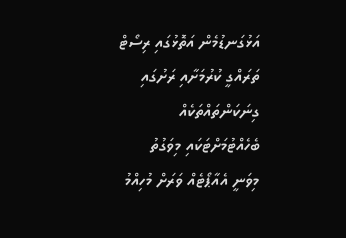އަޅުގަނޑުމެން އަތޮޅުގައި ރިސޯޓް ތަރައްގީ ކުރުމަށާއި ރަށުގައި ގިނަކަންތައްތަކެއް ބެހެއްޓުމަށްޓަކައި މިވަގުތު މިވަނީ އެއާޕޯޓެއް ވަރަށް މުހިއްމު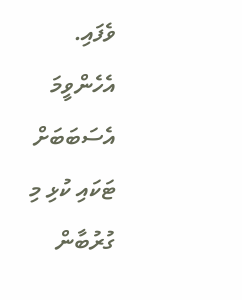ވެފައި. އެހެންވީމަ އެސަބަބަށް ޓަކައި ކުޅި މި ގުރުބާން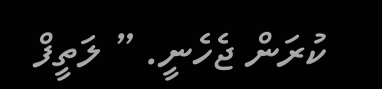ކުރަން ޖެހެނީ. ” ލަތީފް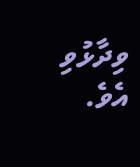ވިދާޅުވި އެވެ.